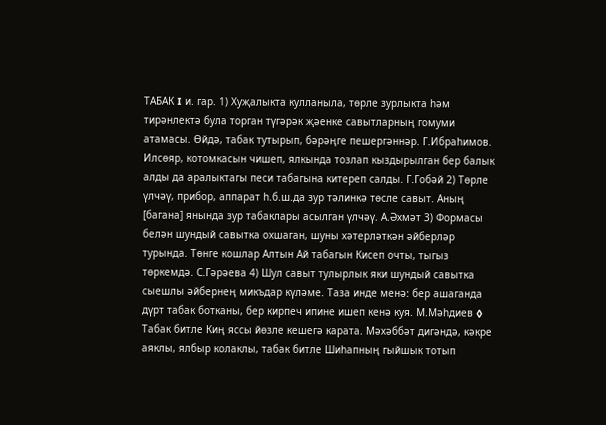ТАБАК I и. гар. 1) Хуҗалыкта кулланыла, төрле зурлыкта һәм тирәнлектә була торган түгәрәк җәенке савытларның гомуми атамасы. Өйдә, табак тутырып, бәрәңге пешергәннәр. Г.Ибраһимов. Илсөяр, котомкасын чишеп, ялкында тозлап кыздырылган бер балык алды да аралыктагы песи табагына китереп салды. Г.Гобәй 2) Төрле үлчәү, прибор, аппарат һ.б.ш.да зур тәлинкә төсле савыт. Аның [багана] янында зур табаклары асылган үлчәү. А.Әхмәт 3) Формасы белән шундый савытка охшаган, шуны хәтерләткән әйберләр турында. Төнге кошлар Алтын Ай табагын Кисеп очты, тыгыз төркемдә. С.Гәрәева 4) Шул савыт тулырлык яки шундый савытка сыешлы әйбернең микъдар күләме. Таза инде менә: бер ашаганда дүрт табак ботканы, бер кирпеч ипине ишеп кенә куя. М.Мәһдиев ◊ Табак битле Киң яссы йөзле кешегә карата. Мәхәббәт дигәндә, кәкре аяклы, ялбыр колаклы, табак битле Шиһапның гыйшык тотып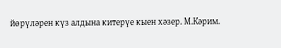йөрүләрен күз алдына китерүе кыен хәзер. М.Кәрим.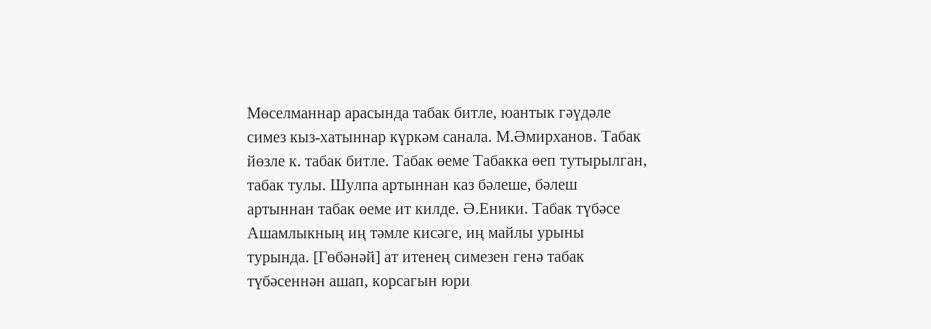Мөселманнар арасында табак битле, юантык гәүдәле симез кыз-хатыннар күркәм санала. М.Әмирханов. Табак йөзле к. табак битле. Табак өеме Табакка өеп тутырылган, табак тулы. Шулпа артыннан каз бәлеше, бәлеш артыннан табак өеме ит килде. Ә.Еники. Табак түбәсе Ашамлыкның иң тәмле кисәге, иң майлы урыны турында. [Гөбәнәй] ат итенең симезен генә табак түбәсеннән ашап, корсагын юри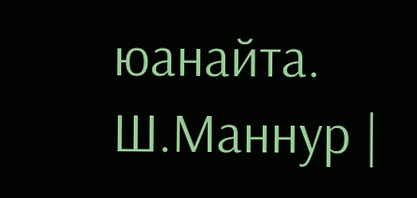юанайта. Ш.Маннур |